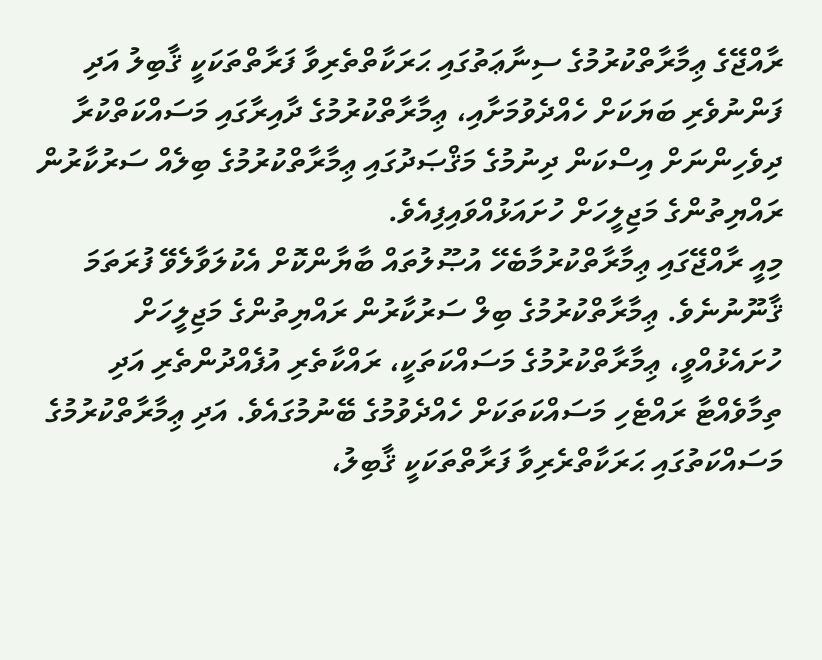ރާއްޖޭގެ ޢިމާރާތްކުރުމުގެ ސިނާޢަތުގައި ޙަރަކާތްތެރިވާ ފަރާތްތަކަކީ ޤާބިލު އަދި ފަންނުވެރި ބަޔަކަށް ހެއްދެވުމަށާއި، ޢިމާރާތްކުރުމުގެ ދާއިރާގައި މަސައްކަތްކުރާ ދިވެހިންނަށް އިސްކަން ދިނުމުގެ މަޤްޞަދުގައި ޢިމާރާތްކުރުމުގެ ބިލެއް ސަރުކާރުން ރައްޔިތުންގެ މަޖިލީހަށް ހުށައަޅުއްވައިފިއެވެ.
މިއީ ރާއްޖޭގައި ޢިމާރާތްކުރުމާބެހޭ އުޞޫލުތައް ބާޔާންކޮށް އެކުލަވާލެވޭ ފުރަތަމަ ޤާނޫނުނެވެ. ޢިމާރާތްކުރުމުގެ ބިލް ސަރުކާރުން ރައްޔިތުންގެ މަޖިލީހަށް ހުށައެޅުއްވީ، ޢިމާރާތްކުރުމުގެ މަސައްކަތަކީ، ރައްކާތެރި އުފެއްދުންތެރި އަދި ތިމާވެއްޓާ ރައްޓެހި މަސައްކަތަކަށް ހެއްދެވުމުގެ ބޭނުމުގައެވެ. އަދި ޢިމާރާތްކުރުމުގެ މަސައްކަތުގައި ޙަރަކާތްރެރިވާ ފަރާތްތަކަކީ ޤާބިލު،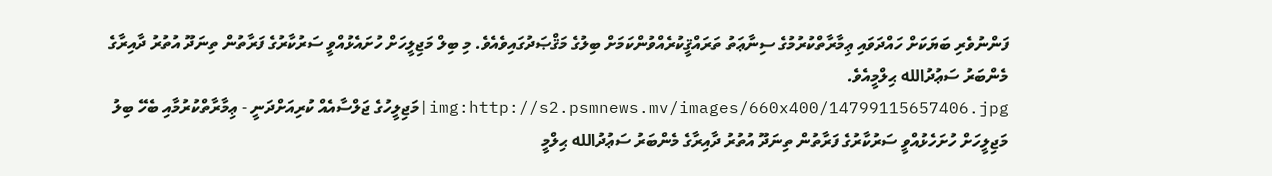ފަންނުވެރި ބަޔަކަށް ހައްދަވައި ޢިމާރާތްކުރުމުގެ ސިނާޢަތު ތަރައްޤީކުރެއްވުންކަމަށް ބިލުގެ މަޤްޞަދުގައިވެއެވެ. މި ބިލް މަޖިލީހަށް ހުށައެޅުއްވީ ސަރުކާރުގެ ފަރާތުން ތިނަދޫ އުތުރު ދާއިރާގެ މެންބަރު ސަޢުދުالله ޙިލްމީއެވެ.
img:http://s2.psmnews.mv/images/660x400/14799115657406.jpg|މަޖިލީހުގެ ޖަލްސާއެއް ކުރިއަށްދަނީ - ޢިމާރާތްކުރުމާއި ބެހޭ ބިލު މަޖިލީހަށް ހުށަހެޅުއްވީ ސަރުކާރުގެ ފަރާތުން ތިނަދޫ އުތުރު ދާއިރާގެ މެންބަރު ސަޢުދުالله ޙިލްމީ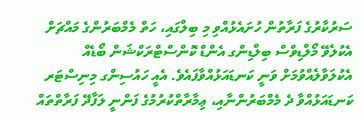ސަރުކާރުގެ ފަރާތުން ހުށައެޅުއްވި މި ބިލްގައި، ހަތް މެމްބަރުންގެ މައްޗަށް އެކުލެވޭ މޯލްޑިވްސް ބިލްޑިންގ އެންޑް ކޮންސްޓްރަކްޝަން ބޯޑެއް އެކުލަވާލެއްވުމަށް ވަނީ ކަނޑައަޅުއްވާފައެވެ. އެއީ ހައުސިންގ މިނިސްޓަރ ކަނޑައަޅުއްވާ ދެ މެމްބަރުންނާއި، ޢިމާރާތްކުރުމުގެ ފަންނީ ލަފާދޭ ފަރާތްތައް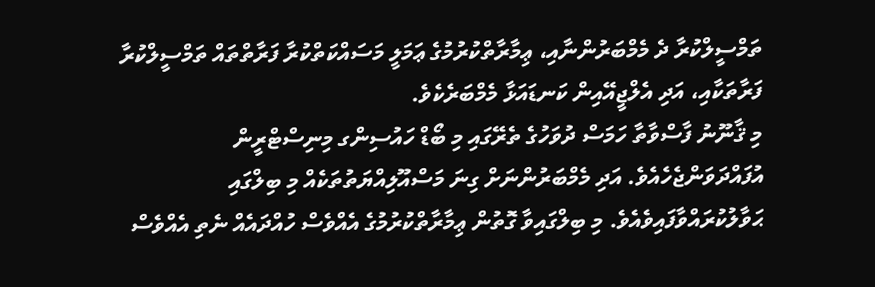ތަމްސީލްކުރާ ދެ މެމްބަރުންނާއި، ޢިމާރާތްކުރުމުގެ ޢަމަލީ މަސައްކަތްކުރާ ފަރާތްތައް ތަމްސީލްކުރާ ފަރާތަކާއި، އަދި އެލްޖީއޭއިން ކަނޑައަޅާ މެމްބަރެކެވެ.
މި ޤާނޫނު ފާސްވާތާ ހަމަސް ދުވަހުގެ ތެރޭގައި މި ބޯޑް ހައުސިންގ މިނިސްޓްރީން އުފައްދަވަންޖެހެއެވެ. އަދި މެމްބަރުންނަށް ގިނަ މަސްއޫލިއްޔަތުތަކެއް މި ބިލްގައި ޙަވާލުކުރައްވާފައިވެއެވެ. މި ބިލްގައިވާ ގޮތުން ޢިމާރާތްކުރުމުގެ އެއްވެސް ހުއްދައެއް ނެތި އެއްވެސް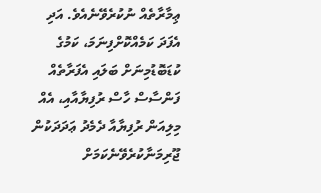ޢިމާރާތެއް ނުކުރެވޭނެއެވެ. އަދި އެފަދަ ކަމެއްކޮށްފިނަމަ، ކަމުގެ ކުޑަބޮޑުމިނަށް ބަލައި އެފަރާތެއް ފަންސާސް ހާސް ރުފިޔާއާއި، އެއް މިލިއަން ރުފިޔާއާ ދެމެދު ޢަދަދަކުން ޖޫރިމަނާކުރެވޭނެކަމަށް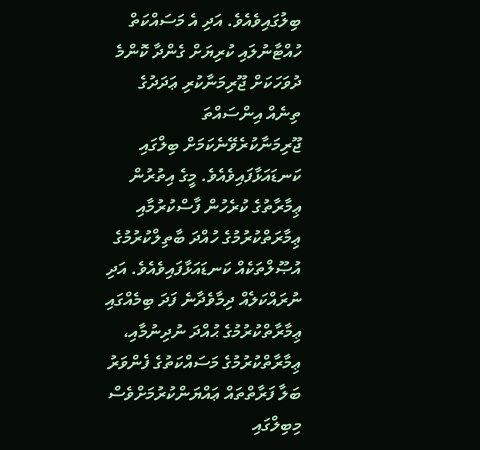ބިލުގައިވެއެވެ. އަދި އެ މަސައްކަތް ހުއްޓާނުލައި ކުރިޔަށް ގެންދާ ކޮންމެ ދުވަހަކަށް ޖޫރިމަނާކުރި ޢަދަދުގެ ތިނެއް އިންސައްތަ ޖޫރިމަނާކުރެވޭނެކަމަށް ބިލްގައި ކަނޑައަޅާފައިވެއެވެ. މީގެ އިތުރުން ޢިމާރާތުގެ ކުރެހުން ފާސްކުރުމާއި ޢިމާރަތްކުރުމުގެ ހުއްދަ ބާތިލްކުރުމުގެ އުޞޫލްތަކެއް ކަނޑައަޅާފައިވެއެވެ. އަދި ނުރައްކަލެއް ދިމާވެދާނެ ފަދަ ބިމެއްގައި ޢިމާރާތްކުރުމުގެ ޙުއްދަ ނުދިނުމާއި، ޢިމާރާތްކުރުމުގެ މަސައްކަތުގެ ފެންވަރު ބަލާ ފަރާތްތައް ޢައްޔަންކުރުމަށްވެސް މިބިލްގައި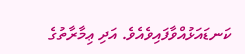ކަނޑައަޅުއްވާފައިވެއެވެ. އަދި ޢިމާރާތުގެ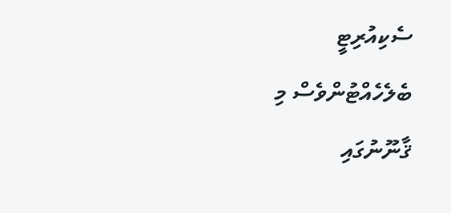ސެކިއުރިޓީ ބެލެހެއްޓުންވެސް މި ޤާނޫނުގައި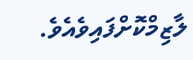ލާޒިމްކޮށްފައިވެއެވެ.